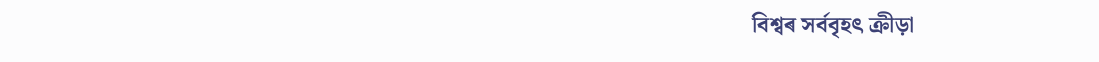বিশ্বৰ সৰ্ববৃহৎ ক্ৰীড়া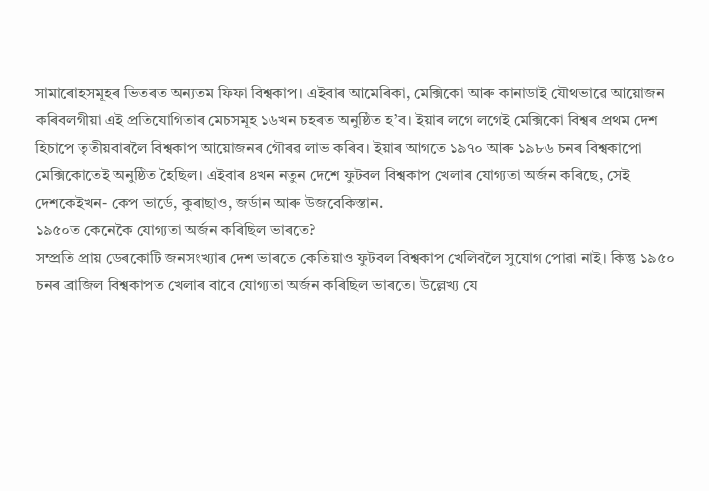সামাৰোহসমূহৰ ভিতৰত অন্যতম ফিফা বিশ্বকাপ। এইবাৰ আমেৰিকা, মেক্সিকো আৰু কানাডাই যৌথভাৱে আয়োজন কৰিবলগীয়া এই প্ৰতিযোগিতাৰ মেচসমূহ ১৬খন চহৰত অনুষ্ঠিত হ’ব। ইয়াৰ লগে লগেই মেক্সিকো বিশ্বৰ প্ৰথম দেশ হিচাপে তৃতীয়বাৰলৈ বিশ্বকাপ আয়োজনৰ গৌৰৱ লাভ কৰিব। ইয়াৰ আগতে ১৯৭০ আৰু ১৯৮৬ চনৰ বিশ্বকাপো মেক্সিকোতেই অনুষ্ঠিত হৈছিল। এইবাৰ ৪খন নতুন দেশে ফুটবল বিশ্বকাপ খেলাৰ যোগ্যতা অৰ্জন কৰিছে, সেই দেশকেইখন- কেপ ভাৰ্ডে, কুৰাছাও, জৰ্ডান আৰু উজবেকিস্তান.
১৯৫০ত কেনেকৈ যোগ্যতা অৰ্জন কৰিছিল ভাৰতে?
সম্প্ৰতি প্ৰায় ডেৰকোটি জনসংখ্যাৰ দেশ ভাৰতে কেতিয়াও ফুটবল বিশ্বকাপ খেলিবলৈ সুযোগ পোৱা নাই। কিন্তু ১৯৫০ চনৰ ব্ৰাজিল বিশ্বকাপত খেলাৰ বাবে যোগ্যতা অৰ্জন কৰিছিল ভাৰতে। উল্লেখ্য যে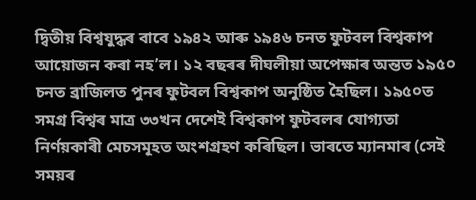দ্বিতীয় বিশ্বযুদ্ধৰ বাবে ১৯৪২ আৰু ১৯৪৬ চনত ফুটবল বিশ্বকাপ আয়োজন কৰা নহ’ল। ১২ বছৰৰ দীঘলীয়া অপেক্ষাৰ অন্তত ১৯৫০ চনত ব্ৰাজিলত পুনৰ ফুটবল বিশ্বকাপ অনুষ্ঠিত হৈছিল। ১৯৫০ত সমগ্ৰ বিশ্বৰ মাত্ৰ ৩৩খন দেশেই বিশ্বকাপ ফুটবলৰ যোগ্যতা নিৰ্ণয়কাৰী মেচসমূহত অংশগ্ৰহণ কৰিছিল। ভাৰতে ম্যানমাৰ (সেই সময়ৰ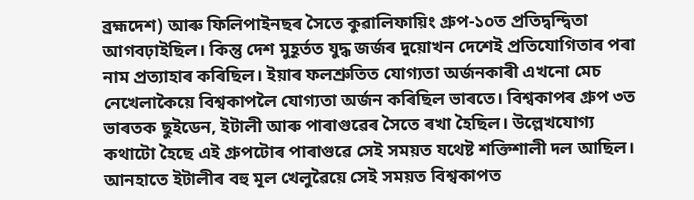ব্ৰহ্মদেশ) আৰু ফিলিপাইনছৰ সৈতে কুৱালিফায়িং গ্ৰুপ-১০ত প্ৰতিদ্বন্দ্বিতা আগবঢ়াইছিল। কিন্তু দেশ মুহূৰ্তত যুদ্ধ জৰ্জৰ দুয়োখন দেশেই প্ৰতিযোগিতাৰ পৰা নাম প্ৰত্যাহাৰ কৰিছিল। ইয়াৰ ফলশ্ৰুতিত যোগ্যতা অৰ্জনকাৰী এখনো মেচ নেখেলাকৈয়ে বিশ্বকাপলৈ যোগ্যতা অৰ্জন কৰিছিল ভাৰতে। বিশ্বকাপৰ গ্ৰুপ ৩ত ভাৰতক ছুইডেন, ইটালী আৰু পাৰাগুৱেৰ সৈতে ৰখা হৈছিল। উল্লেখযোগ্য কথাটো হৈছে এই গ্ৰুপটোৰ পাৰাগুৱে সেই সময়ত যথেষ্ট শক্তিশালী দল আছিল। আনহাতে ইটালীৰ বহু মূল খেলুৱৈয়ে সেই সময়ত বিশ্বকাপত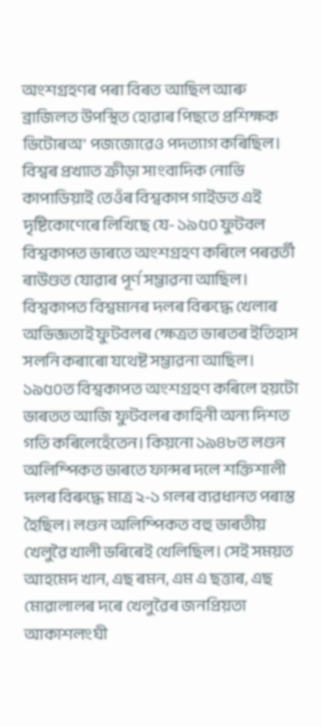অংশগ্ৰহণৰ পৰা বিৰত আছিল আৰু ব্ৰাজিলত উপস্থিত হোৱাৰ পিছতে প্ৰশিক্ষক ভিটোৰঅ’ পজজোৱেও পদত্যাগ কৰিছিল। বিশ্বৰ প্ৰখ্যাত ক্ৰীড়া সাংবাদিক নোভি কাপাডিয়াই তেওঁৰ বিশ্বকাপ গাইডত এই দৃষ্টিকোণেৰে লিখিছে যে- ১৯৫০ ফুটবল বিশ্বকাপত ভাৰতে অংশগ্ৰহণ কৰিলে পৰৱৰ্তী ৰাউণ্ডত যোৱাৰ পূৰ্ণ সম্ভাৱনা আছিল। বিশ্বকাপত বিশ্বমানৰ দলৰ বিৰুদ্ধে খেলাৰ অভিজ্ঞতাই ফুটবলৰ ক্ষেত্ৰত ভাৰতৰ ইতিহাস সলনি কৰাৰো যথেষ্ট সম্ভাৱনা আছিল। ১৯৫০ত বিশ্বকাপত অংশগ্ৰহণ কৰিলে হয়টো ভাৰতত আজি ফুটবলৰ কাহিনী অন্য দিশত গতি কৰিলেহেঁতেন। কিয়নো ১৯৪৮ত লণ্ডন অলিম্পিকত ভাৰতে ফান্সৰ দলে শক্তিশালী দলৰ বিৰুদ্ধে মাত্ৰ ২-১ গলৰ ব্যৱধানত পৰাস্ত হৈছিল। লণ্ডন অলিম্পিকত বহু ভাৰতীয় খেলুৱৈ খালী ভৰিৰেই খেলিছিল। সেই সময়ত আহমেদ খান, এছ ৰমন, এম এ ছত্তাৰ, এছ মোৱালালৰ দৰে খেলুৱৈৰ জনপ্ৰিয়তা আকাশলংঘী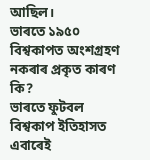আছিল।
ভাৰতে ১৯৫০ বিশ্বকাপত অংশগ্ৰহণ নকৰাৰ প্ৰকৃত কাৰণ কি?
ভাৰতে ফুটবল বিশ্বকাপ ইতিহাসত এবাৰেই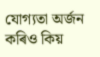যোগ্যতা অৰ্জন কৰিও কিয়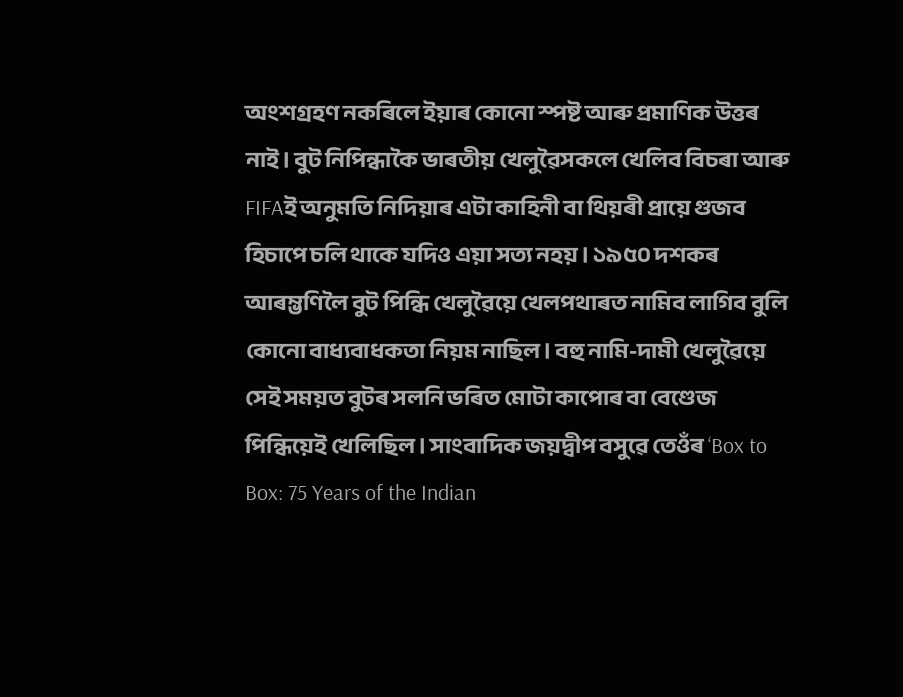অংশগ্ৰহণ নকৰিলে ইয়াৰ কোনো স্পষ্ট আৰু প্ৰমাণিক উত্তৰ নাই। বুট নিপিন্ধাকৈ ভাৰতীয় খেলুৱৈসকলে খেলিব বিচৰা আৰু FIFAই অনুমতি নিদিয়াৰ এটা কাহিনী বা থিয়ৰী প্ৰায়ে গুজব হিচাপে চলি থাকে যদিও এয়া সত্য নহয়। ১৯৫০ দশকৰ আৰম্ভণিলৈ বুট পিন্ধি খেলুৱৈয়ে খেলপথাৰত নামিব লাগিব বুলি কোনো বাধ্যবাধকতা নিয়ম নাছিল। বহু নামি-দামী খেলুৱৈয়ে সেই সময়ত বুটৰ সলনি ভৰিত মোটা কাপোৰ বা বেণ্ডেজ পিন্ধিয়েই খেলিছিল। সাংবাদিক জয়দ্বীপ বসুৱে তেওঁৰ ‘Box to Box: 75 Years of the Indian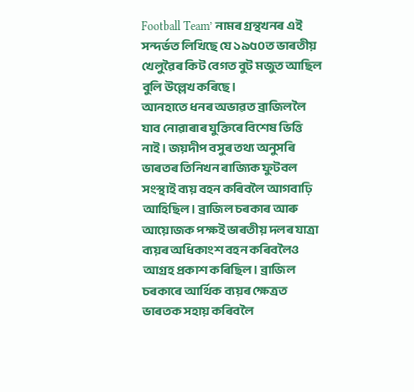Football Team’ নামৰ গ্ৰন্থখনৰ এই সন্দৰ্ভত লিখিছে যে ১৯৫০ত ভাৰতীয় খেলুৱৈৰ কিট বেগত বুট মজুত আছিল বুলি উল্লেখ কৰিছে।
আনহাতে ধনৰ অভাৱত ব্ৰাজিললৈ যাব নোৱাৰাৰ যুক্তিৰে বিশেষ ভিত্তি নাই। জয়দীপ বসুৰ তথ্য অনুসৰি ভাৰতৰ তিনিখন ৰাজ্যিক ফুটবল সংস্থাই ব্যয় বহন কৰিবলৈ আগবাঢ়ি আহিছিল। ব্ৰাজিল চৰকাৰ আৰু আয়োজক পক্ষই ভাৰতীয় দলৰ যাত্ৰা ব্যয়ৰ অধিকাংশ বহন কৰিবলৈও আগ্ৰহ প্ৰকাশ কৰিছিল। ব্ৰাজিল চৰকাৰে আৰ্থিক ব্যয়ৰ ক্ষেত্ৰত ভাৰতক সহায় কৰিবলৈ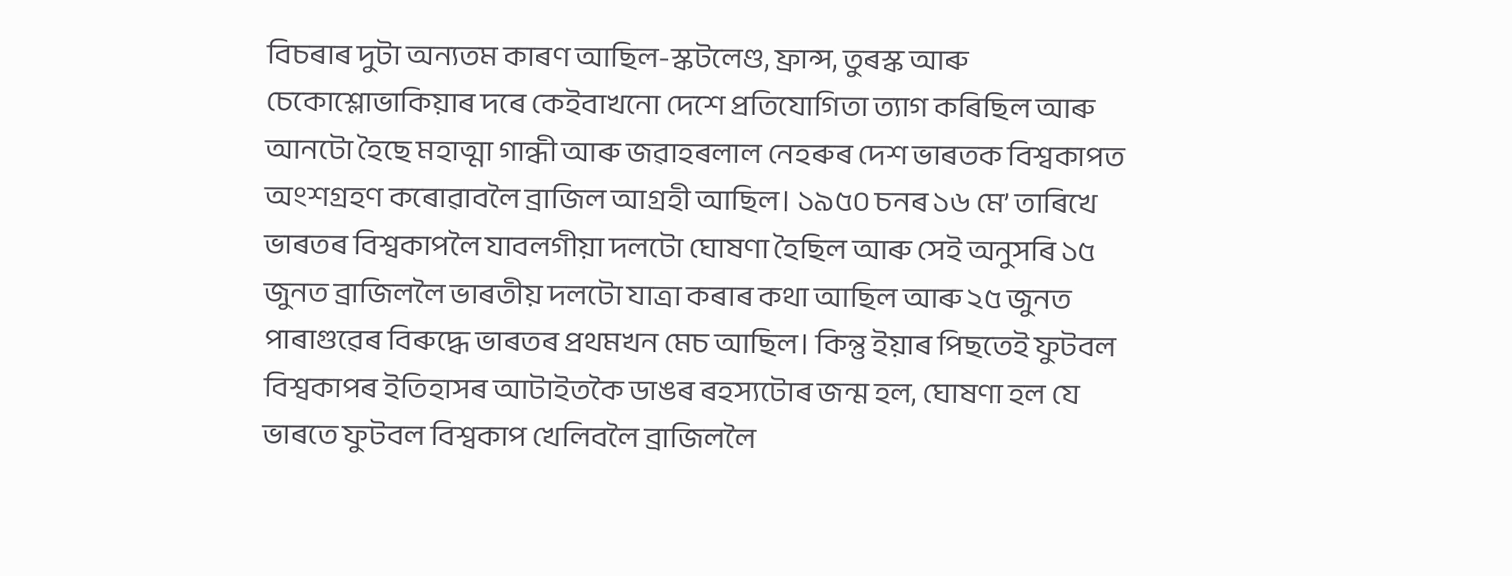বিচৰাৰ দুটা অন্যতম কাৰণ আছিল-স্কটলেণ্ড, ফ্ৰান্স, তুৰস্ক আৰু চেকোশ্লোভাকিয়াৰ দৰে কেইবাখনো দেশে প্ৰতিযোগিতা ত্যাগ কৰিছিল আৰু আনটো হৈছে মহাত্মা গান্ধী আৰু জৱাহৰলাল নেহৰুৰ দেশ ভাৰতক বিশ্বকাপত অংশগ্ৰহণ কৰোৱাবলৈ ব্ৰাজিল আগ্ৰহী আছিল। ১৯৫০ চনৰ ১৬ মে’ তাৰিখে ভাৰতৰ বিশ্বকাপলৈ যাবলগীয়া দলটো ঘোষণা হৈছিল আৰু সেই অনুসৰি ১৫ জুনত ব্ৰাজিললৈ ভাৰতীয় দলটো যাত্ৰা কৰাৰ কথা আছিল আৰু ২৫ জুনত পাৰাগুৱেৰ বিৰুদ্ধে ভাৰতৰ প্ৰথমখন মেচ আছিল। কিন্তু ইয়াৰ পিছতেই ফুটবল বিশ্বকাপৰ ইতিহাসৰ আটাইতকৈ ডাঙৰ ৰহস্যটোৰ জন্ম হল, ঘোষণা হল যে ভাৰতে ফুটবল বিশ্বকাপ খেলিবলৈ ব্ৰাজিললৈ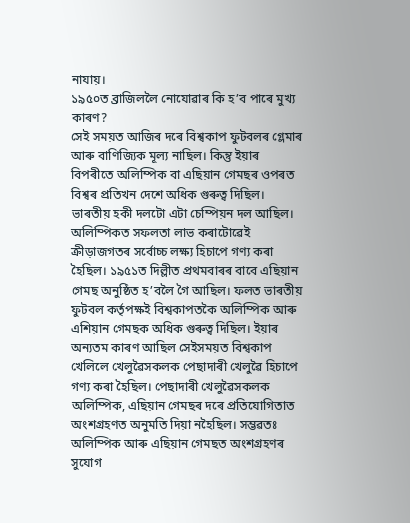নাযায়।
১৯৫০ত ব্ৰাজিললৈ নোযোৱাৰ কি হ’ব পাৰে মুখ্য কাৰণ?
সেই সময়ত আজিৰ দৰে বিশ্বকাপ ফুটবলৰ গ্লেমাৰ আৰু বাণিজ্যিক মূল্য নাছিল। কিন্তু ইয়াৰ বিপৰীতে অলিম্পিক বা এছিয়ান গেমছৰ ওপৰত বিশ্বৰ প্ৰতিখন দেশে অধিক গুৰুত্ব দিছিল। ভাৰতীয় হকী দলটো এটা চেম্পিয়ন দল আছিল। অলিম্পিকত সফলতা লাভ কৰাটোৱেই ক্ৰীড়াজগতৰ সৰ্বোচ্চ লক্ষ্য হিচাপে গণ্য কৰা হৈছিল। ১৯৫১ত দিল্লীত প্ৰথমবাৰৰ বাবে এছিয়ান গেমছ অনুষ্ঠিত হ’বলৈ গৈ আছিল। ফলত ভাৰতীয় ফুটবল কৰ্তৃপক্ষই বিশ্বকাপতকৈ অলিম্পিক আৰু এশিয়ান গেমছক অধিক গুৰুত্ব দিছিল। ইয়াৰ অন্যতম কাৰণ আছিল সেইসময়ত বিশ্বকাপ খেলিলে খেলুৱৈসকলক পেছাদাৰী খেলুৱৈ হিচাপে গণ্য কৰা হৈছিল। পেছাদাৰী খেলুৱৈসকলক অলিম্পিক, এছিয়ান গেমছৰ দৰে প্ৰতিযোগিতাত অংশগ্ৰহণত অনুমতি দিয়া নহৈছিল। সম্ভৱতঃ অলিম্পিক আৰু এছিয়ান গেমছত অংশগ্ৰহণৰ সুযোগ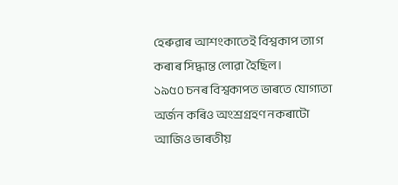হেৰুৱাৰ আশংকাতেই বিশ্বকাপ ত্যাগ কৰাৰ সিদ্ধান্ত লোৱা হৈছিল।
১৯৫০ চনৰ বিশ্বকাপত ভাৰতে যোগ্যতা অৰ্জন কৰিও অংশ্ৰগ্ৰহণ নকৰাটো আজিও ভাৰতীয়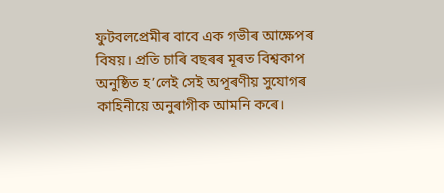ফুটবলপ্ৰেমীৰ বাবে এক গভীৰ আক্ষেপৰ বিষয়। প্ৰতি চাৰি বছৰৰ মূৰত বিশ্বকাপ অনুষ্ঠিত হ’লেই সেই অপূৰণীয় সুযোগৰ কাহিনীয়ে অনুৰাগীক আমনি কৰে।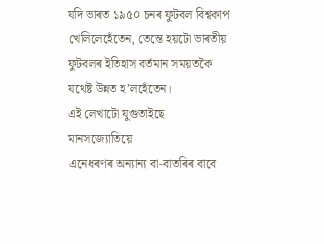যদি ভাৰত ১৯৫০ চনৰ ফুটবল বিশ্বকাপ খেলিলেহেঁতেন, তেন্তে হয়টো ভাৰতীয় ফুটবলৰ ইতিহাস বৰ্তমান সময়তকৈ যথেষ্ট উন্নত হ’লহেঁতেন।
এই লেখাটো যুগুতাইছে মানসজ্যোতিয়ে
এনেধৰণৰ অন্যান্য বা-বাতৰিৰ বাবে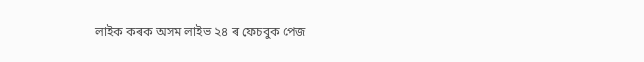লাইক কৰক অসম লাইভ ২৪ ৰ ফেচবুক পেজ